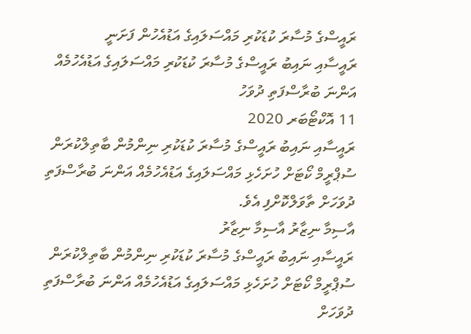ރައީސްގެ މުސާރަ ކުޑަކުރި މައްސަލައިގެ އަޑުއެހުން ފަށަނީ
ރައީސާއި ނައިބު ރައީސްގެ މުސާރަ ކުޑަކުރި މައްސަލައިގެ އަޑުއެހުމެއް އަންނަ ބުރާސްފަތި ދުވަހު
11 އޮކްޓޯބަރ 2020
ރައީސާއި ނައިބު ރައީސްގެ މުސާރަ ކުޑަކުރި ނިންމުން ބާތިލްކުރަން ސުޕްރީމް ކޯޓަށް ހުށަހެޅި މައްސަލައިގެ އަޑުއެހުމެއް އަންނަ ބުރާސްފަތި ދުވަހަށް ތާވަލްކޮށްފި އެވެ.
އާސިމާ ނިޒާރު އާސިމާ ނިޒާރު
ރައީސާއި ނައިބު ރައީސްގެ މުސާރަ ކުޑަކުރި ނިންމުން ބާތިލްކުރަން ސުޕްރީމް ކޯޓަށް ހުށަހެޅި މައްސަލައިގެ އަޑުއެހުމެއް އަންނަ ބުރާސްފަތި ދުވަހަށް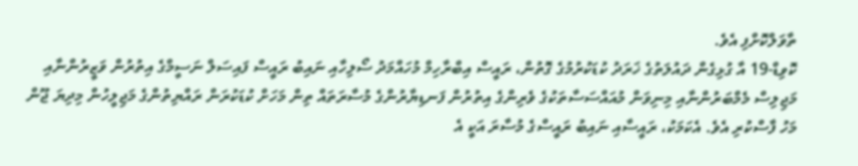ތާވަލްކޮށްފި އެވެ.
ކޮވިޑް-19 އާ ގުޅިގެން ދައުލަތުގެ ޚަރަދު ކުޑަކުރުމުގެ ގޮތުން، ރައީސް އިބްރާހިމް މުހައްމަދު ސޯލިހާއި ނައިބު ރައީސް ފައިސަލް ނަސީމްގެ އިތުރުން ވަޒީރުންނާއި މަޖިލިސް މެމްބަރުންނާއި މިނިވަން މުއައްސަސާތަކުގެ ވެރިންގެ އިތުރުން ފަނޑިޔާރުންގެ މުސާރަތައް ތިން މަހަށް ކުޑަކުރަން ރައްޔިތުންގެ މަޖިލީހުން މިދިޔަ ޖޫން މަހު ފާސްކުރި އެވެ. އެކަމަކު، ރައީސާއި ނައިބު ރައީސްގެ މުސާރަ އަކީ އެ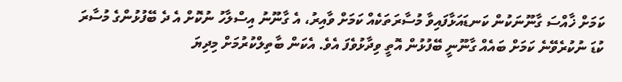ކަމަށް ޚާއްސަ ގާނޫނަކުން ކަނޑައަޅާފައިވާ މުސާރަތަކެއް ކަމަށް ވާއިރު، އެ ގާނޫނު އިސްލާހު ނުކޮށް އެ ދެ ބޭފުޅުންގެ މުސާރަ ކުޑަ ނުކުރެވޭނެ ކަމަށް ބައެއް ގާނޫނީ ބޭފުޅުން އޮތީ ވިދާޅުވެފަ އެވެ. އެކަން ބާތިލްކުރުމަށް މިދިޔަ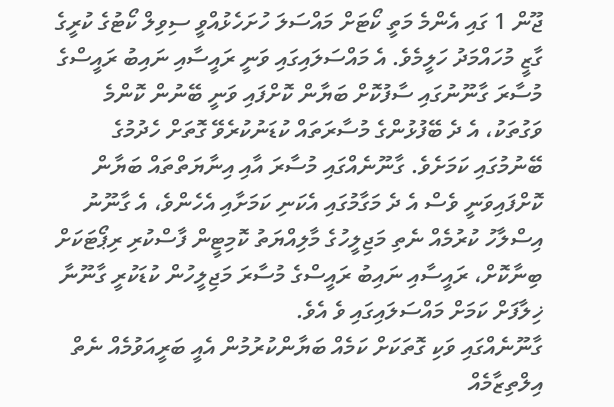ޖޫން 1 ގައި އެންމެ މަތީ ކޯޓަށް މައްސަލަ ހުށަހެޅުއްވީ ސިވިލް ކޯޓުގެ ކުރީގެ ގާޒީ މުހައްމަދު ހަލީމެވެ. އެ މައްސަލައިގައި ވަނީ ރައީސާއި ނައިބު ރައީސްގެ މުސާރަ ގާނޫނުގައި ސާފުކޮށް ބަޔާން ކޮށްފައި ވަނީ ބޭނުން ކޮންމެ ވަގުތަކު، އެ ދެ ބޭފުޅުންގެ މުސާރަތައް ކުޑަނުކުރެވޭ ގޮތަށް ހެދުމުގެ ބޭނުމުގައި ކަމަށެވެ. ގާނޫނެއްގައި މުސާރަ އާއި އިނާޔަތްތައް ބަޔާން ކޮށްފައިވަނީ ވެސް އެ ދެ މަގާމުގައި އެކަނި ކަމަށާއި އެހެންވެ، އެ ގާނޫނު އިސްލާހު ކުރުމެއް ނެތި މަޖިލީހުގެ މާލިއްޔަތު ކޮމިޓީން ފާސްކުރި ރިޕޯޓަކަށް ބިނާކޮށް، ރައީސާއި ނައިބު ރައީސްގެ މުސާރަ މަޖިލީހުން ކުޑަކުރީ ގާނޫނާ ޚިލާފަށް ކަމަށް މައްސަލައިގައި ވެ އެވެ.
ގާނޫނެއްގައި ވަކި ގޮތަކަށް ކަމެއް ބަޔާންކުރުމުން އެއީ ބަރީއަވުމެއް ނެތް އިލްތިޒާމެއް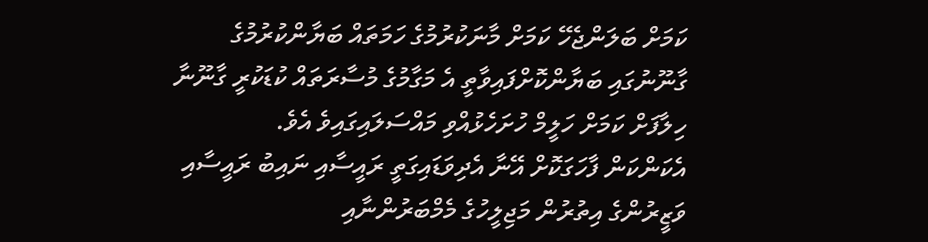ކަމަށް ބަލަންޖެހޭ ކަމަށް މާނަކުރުމުގެ ހަމަތައް ބަޔާންކުރުމުގެ ގާނޫނުގައި ބަޔާންކޮށްފައިވާތީ އެ މަގާމުގެ މުސާރަތައް ކުޑަކުރީ ގާނޫނާ ހިލާފަށް ކަމަށް ހަލީމް ހުށަހެޅުއްވި މައްސަލައިގައިވެ އެވެ.
އެކަންކަން ފާހަގަކޮށް އޭނާ އެދިވަޑައިގަތީ ރައީސާއި ނައިބު ރައީސާއި ވަޒީރުންގެ އިތުރުން މަޖިލީހުގެ މެމްބަރުންނާއި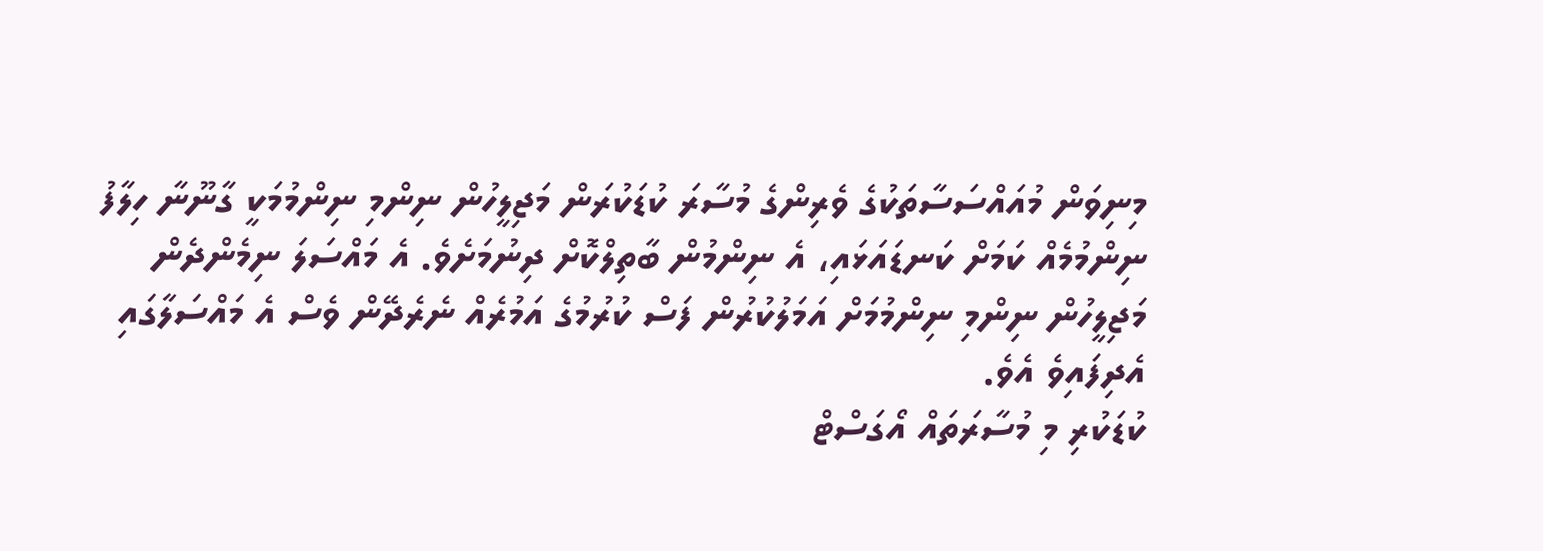މިނިވަން މުއައްސަސާތަކުގެ ވެރިންގެ މުސާރަ ކުޑަކުރަން މަޖިލީހުން ނިންމި ނިންމުމަކީ ގާނޫނާ ހިލާފު ނިންމުމެއް ކަމަށް ކަނޑައަޅައި، އެ ނިންމުން ބާތިލްކޮށް ދިނުމަށެވެ. އެ މައްސަލަ ނިމެންދެން މަޖިލީހުން ނިންމި ނިންމުމަށް އަމަލުކުރުން ފަސް ކުރުމުގެ އަމުރެއް ނެރެދޭން ވެސް އެ މައްސަލާގައި އެދިފައިވެ އެވެ.
ކުޑަކުރި މި މުސާރަތައް އޯގަސްޓް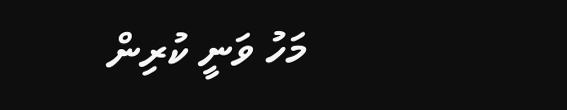މަހު ވަނީ ކުރިން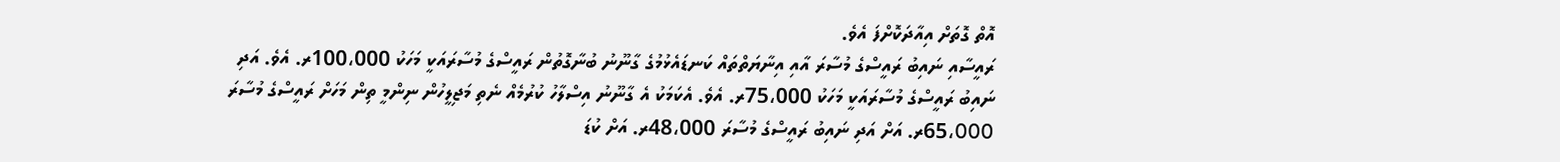އޮތް ގޮތަށް އިއާދަކޮށްފަ އެވެ.
ރައީސާއި ނައިބު ރައީސްގެ މުސާރަ އާއި އިނާޔަތްތައް ކަނޑައެޅުމުގެ ގާނޫނު ބުނާގޮތުން ރައީސްގެ މުސާރައަކީ މަހަކު 100،000ރ. އެވެ. އަދި ނައިބު ރައީސްގެ މުސާރައަކީ މަހަކު 75،000ރ. އެވެ. އެކަމަކު އެ ގާނޫނު އިސްލާހު ކުރުމެއް ނެތި މަޖިލީހުން ނިންމީ ތިން މަހަށް ރައީސްގެ މުސާރަ 65،000ރ. އަށް އަދި ނައިބު ރައީސްގެ މުސާރަ 48،000ރ. އަށް ކުޑަ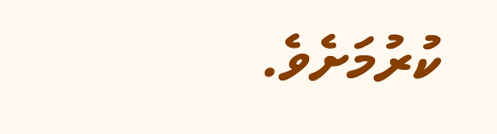ކުރުމަށެވެ.